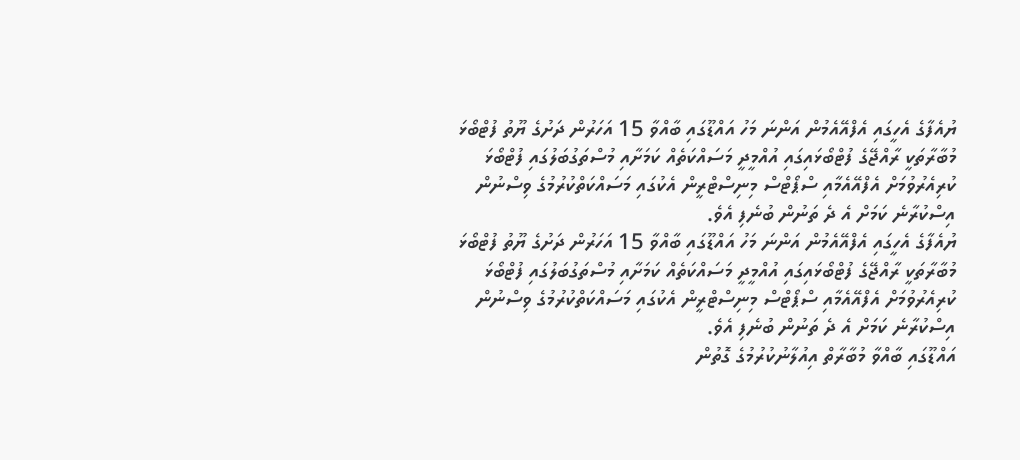ޔުއެފާގެ އެހީގައި އެފްއޭއެމުން އަންނަ މަހު އައްޑޫގައި ބާއްވާ 15 އަހަރުން ދަށުގެ ޔޫތު ފުޓްބޯޅަ މުބާރާތަކީ ރާއްޖޭގެ ފުޓްބޯޅައިގައި އުއްމީދީ މަސައްކަތެއް ކަމަށާއި މުސްތަގުބަލުގައި ފުޓްބޯޅަ ކުރިއެރުވުމަށް އެފްއޭއެމާއި ސްޕޯޓްސް މިނިސްޓްރީން އެކުގައި މަސައްކަތްކުރުމުގެ ވިސްނުން އިސްކުރާނެ ކަމަށް އެ ދެ ތަނުން ބުނެފި އެވެ.
ޔުއެފާގެ އެހީގައި އެފްއޭއެމުން އަންނަ މަހު އައްޑޫގައި ބާއްވާ 15 އަހަރުން ދަށުގެ ޔޫތު ފުޓްބޯޅަ މުބާރާތަކީ ރާއްޖޭގެ ފުޓްބޯޅައިގައި އުއްމީދީ މަސައްކަތެއް ކަމަށާއި މުސްތަގުބަލުގައި ފުޓްބޯޅަ ކުރިއެރުވުމަށް އެފްއޭއެމާއި ސްޕޯޓްސް މިނިސްޓްރީން އެކުގައި މަސައްކަތްކުރުމުގެ ވިސްނުން އިސްކުރާނެ ކަމަށް އެ ދެ ތަނުން ބުނެފި އެވެ.
އައްޑޫގައި ބާއްވާ މުބާރާތް އިއުލާނުކުރުމުގެ ގޮތުން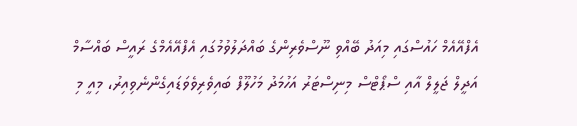އެފްއޭއެމް ހައުސްގައި މިއަދު ބޭއްވި ނޫސްވެރިންގެ ބައްދަލުވުމުގައި އެފްއޭއެމްގެ ރައީސް ބައްސާމް އަދީލް ޖަލީލް އާއި ސްޕޯޓްސް މިނިސްޓަރު އަހުމަދު މަހުލޫފް ބައިވެރިވެވަޑައިގެންނެވިއިރު، މިއީ މި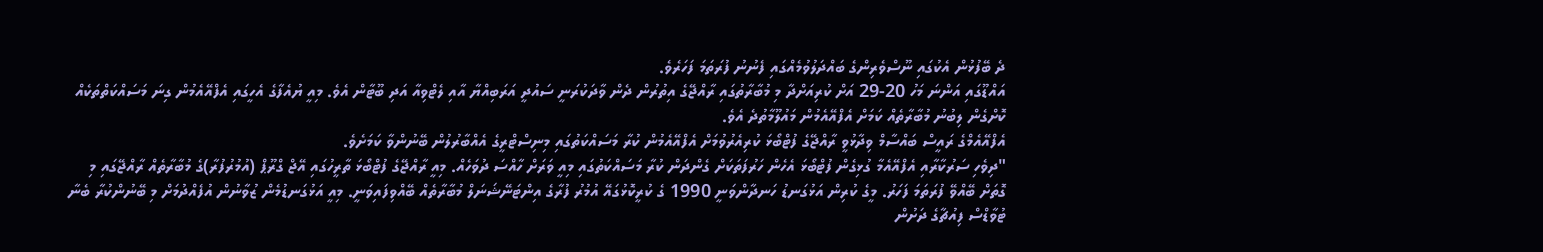ދެ ބޭފުޅުން އެކުގައި ނޫސްވެރިންގެ ބައްދަލުވުމެއްގައި ފެނުނު ފުރަތަމަ ފަހަރެވެ.
އައްޑޫގައި އަންނަ މަހު 20-29 އަށް ކުރިއަށްދާ މި މުބާރާތުގައި ރާއްޖޭގެ އިތުރުން ދެން ވާދަކުރަނީ ސައުދީ އަރަބިއްޔާ އާއި ލެޓްވިއާ އަދި ބޫޓާން އެވެ. މިއީ ޔުއެފާގެ އެހީގައި އެފްއޭއެމުން ގިނަ މަސައްކަތްތަކެއް ކޮށްގެން ލިބުނު މުބާރާތެއް ކަމަށް އެފްއޭއެމުން މައުލޫމާތުދެ އެވެ.
އެފްއޭއެމްގެ ރައީސް ބައްސާމް ވިދާޅުވީ ރާއްޖޭގެ ފުޓްބޯޅަ ކުރިއެރުވުމަށް އެފްއޭއެމުން ކުރާ މަސައްކަތުގައި މިނިސްޓްރީގެ އެއްބާރުލުން ބޭނުންވާ ކަމަށެވެ.
"ދިވެހި ސަރުކާރާއި އެފްއޭއެމާ ގުޅިގެން ފުޓްބޯޅަ އެހެން ހަރުފަތަކަށް ގެންދަން ކުރާ މަސައްކަތުގައި މިއީ ވަރަށް ހާއްސަ ދުވަހެއް. މިއީ ރާއްޖޭގެ ފުޓްބޯޅަ ތާރީހުގައި އޭޖް ގްރޫޕް (އުމުރުފުރާ)ގެ މުބާރާތެއް ރާއްޖޭގައި މި ގޮތަށް ބޭއްވޭ ފުރަތަމަ ފަހަރު. މީގެ ކުރިން އަޅުގަނޑު ހަނދާންވަނީ 1990 ގެ ކުރީކޮޅުގައޭ އުމުރު ފުރާގެ އިންޓަނޭޝަނަލް މުބާރާތެއް ބޭއްވިފައިވަނީ. މިއީ އަޅުގަނޑުމެން ޒުވާނުން އުފެއްދުމަށް މި ބޭނުންކުރާ ބެނާ ޓުވާޑްސް ފިއުޗާގެ ދަށުން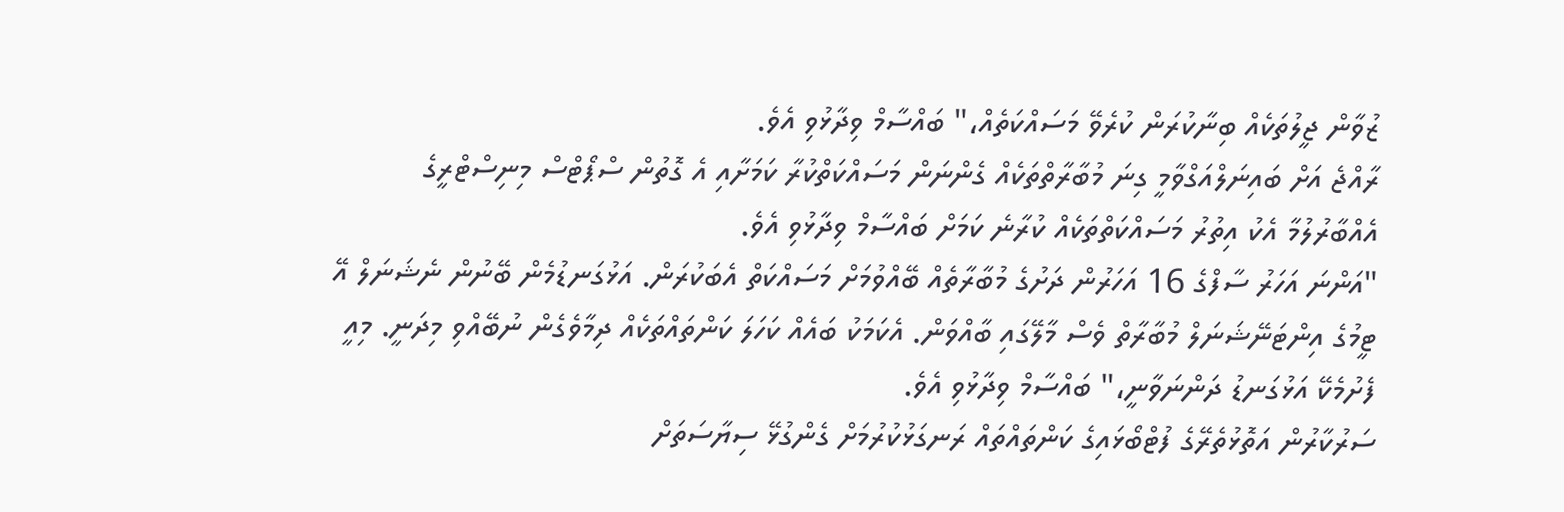ޒުވާން ޖީލުތަކެއް ބިނާކުރަން ކުރެވޭ މަސައްކަތެއް،" ބައްސާމް ވިދާޅުވި އެވެ.
ރާއްޖެ އަށް ބައިނަލްއަގްވާމީ ގިނަ މުބާރާތްތަކެއް ގެންނަން މަސައްކަތްކުރާ ކަމަށާއި އެ ގޮތުން ސްޕޯޓްސް މިނިސްޓްރީގެ އެއްބާރުލުމާ އެކު އިތުރު މަސައްކަތްތަކެއް ކުރާނެ ކަމަށް ބައްސާމް ވިދާޅުވި އެވެ.
"އަންނަ އަހަރު ސާފްގެ 16 އަހަރުން ދަށުގެ މުބާރާތެއް ބޭއްވުމަށް މަސައްކަތް އެބަކުރަން. އަޅުގަނޑުމެން ބޭނުން ނެޝަނަލް އޭ ޓީމުގެ އިންޓަނޭޝަނަލް މުބާރާތް ވެސް މާލޭގައި ބާއްވަން. އެކަމަކު ބައެއް ކަހަލަ ކަންތައްތަކެއް ދިމާވެގެން ނުބޭއްވި މިދަނީ. މިއީ ފެށުމެކޭ އަޅުގަނޑު ދަންނަވާނީ،" ބައްސާމް ވިދާޅުވި އެވެ.
ސަރުކާރުން އަތޮޅުތެރޭގެ ފުޓްބޯޅައިގެ ކަންތައްތައް ރަނގަޅުކުރުމަށް ގެންގުޅޭ ސިޔާސަތަށް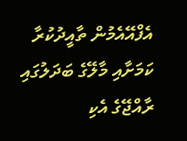އެފްއޭއެމުން ތާއީދުކުރާ ކަމަށާއި މާލޭގެ ބަދަލުގައި ރާއްޖޭގެ އެކި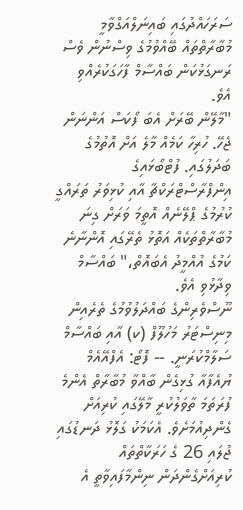ސަރަހައްދުގައި ބައިނަލްއަގްވާމީ މުބާރާތްތައް ބޭއްވުމުގެ ވިސްނުން ވެސް ރަނގަޅުކަން ބައްސާމް ފާހަގަކުރެއްވި އެވެ.
"މާލޭން ބޭރަށް އެބަ ފޯކަސް އަންނަން ޖެހޭ. ހުރިހާ ކަމެއް މާލެ އަށް އޮތުމުގެ ބަދަލުގައި. ފުޓްބޯޅައިގެ އިންފްރާސްޓްރަކްޗާ އާއި ކުޅިވަރު ތަރައްގީ ކުރުމުގެ ޕްލޭނެއް އޮތީމަ ވަރަށް ގިނަ މުބާރާތްތަކެއް އަތޮޅު ތެރޭގައި އޮންނާނެ ކަމުގެ އުއްމީދު އެބައޮތް،" ބައްސާމް ވިދާޅުވި އެވެ.
ނޫސްވެރިންގެ ބައްދަލުވުމުގެ ތެރެއިން މިނިސްޓަރު މަހުލޫފް (ކ) އާއި ބައްސާމް ސަލާމްކުރަނީ. -- ފޮޓޯ: އެފްއޭއެމް
ޔުއެފާއާ ގުޅިގެން ބާއްވާ މުބާރާތް އެންމެ ފުރަތަމަ ތާވަލުކުރީ މާލޭގައި ކުރިއަށް ގެންދިއުމަށެވެ. އެކަމަކު ގަލޮޅު ދަނޑުގައި ޖުލައި 26 ގެ ހަރަކާތްތައް ކުރިއަށްގެންދަން ނިންމާފައިވާތީ އެ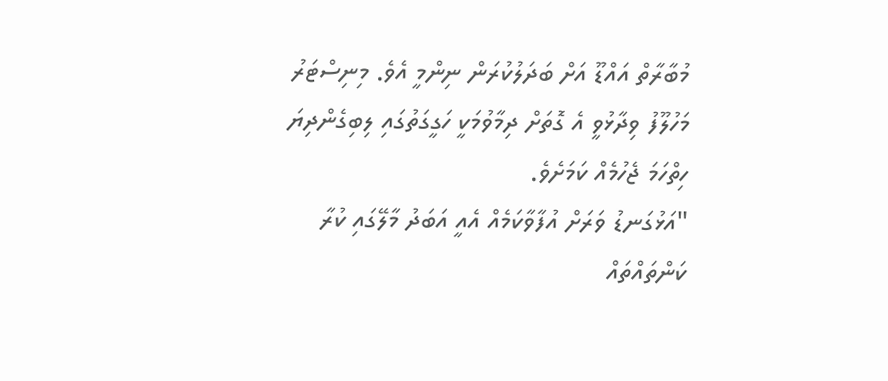މުބާރާތް އައްޑޫ އަށް ބަދަލުކުރަން ނިންމީ އެވެ. މިނިސްޓަރު މަހުލޫފު ވިދާޅުވީ އެ ގޮތަށް ދިމާވުމަކީ ހަގީގަތުގައި ލިބިގެންދިޔަ ހިތްހަމަ ޖެހުމެއް ކަމަށެވެ.
"އަޅުގަނޑު ވަރަށް އުފާވާކަމެއް އެއީ އަބަދު މާލޭގައި ކުރާ ކަންތައްތައް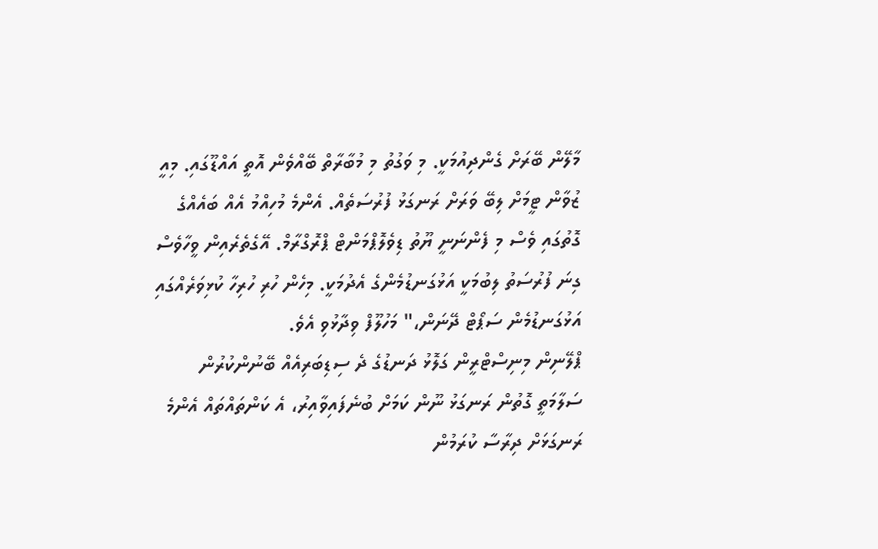މާލޭން ބޭރަށް ގެންދިއުމަކީ. މި ވަގުތު މި މުބާރާތް ބޭއްވެން އޮތީ އައްޑޫގައި. މިއީ ޒުވާން ޓީމަށް ލިބޭ ވަރަށް ރަނގަޅު ފުރުސަތެއް. އެންމެ މުހިއްމު އެއް ބައެއްގެ ގޮތުގައި ވެސް މި ފެންނަނީ ޔޫތު ޑިވެލޮޕްމަންޓް ޕްރޮގްރާމް. އޭގެތެރެއިން ވީހާވެސް ގިނަ ފުރުސަތު ލިބުމަކީ އަޅުގަނޑުމެންގެ އެދުމަކީ. މިހެން ހުރި ހުރިހާ ކުޅިވަރެއްގައި އަޅުގަނޑުމެން ސަޕޯޓް ދޭނަން،" މަހުލޫފް ވިދާޅުވި އެވެ.
ޕްލޭނިން މިނިސްޓްރީން ގަލޮޅު ދަނޑުގެ ދެ ސިޑިބަރިއެއް ބޭނުންކުރުން ސަލާމަތީ ގޮތުން ރަނގަޅު ނޫން ކަމަށް ބުނެފައިވާއިރު، އެ ކަންތައްތައް އެންމެ ރަނގަޅަށް ދިރާސާ ކުރަމުން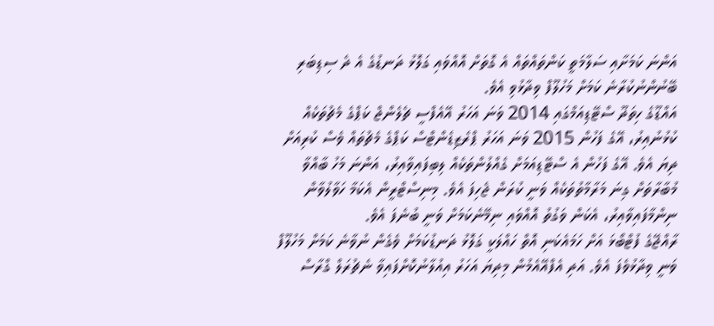އަންނަ ކަމަށާއި ސަލާމަތީ ކަންތައްތައް އެ ގޮތަށް އޮއްވައި ގަލޮޅު ދަނޑުގެ އެ ދެ ސިޑިބަރި ބޭނުންނުކުރާނެ ކަމަށް މަހުލޫފް ވިދާޅުވި އެވެ.
އައްޑޫގެ ހިތަދޫ ސްޓޭޑިއަމްގައި 2014 ވަނަ އަހަރު އޭއެފްސީ ޗެލެންޖް ކަޕްގެ މެޗުތަކެއް ކުޅުނުއިރު، އޭގެ ފަހުން 2015 ވަނަ އަހަރު ޕްރެޒިޑެންޓްސް ކަޕްގެ މެޗުތައް ވެސް ކުރިއަށް ދިޔަ އެވެ. އޭގެ ފަހުން އެ ސްޓޭޑިއަމަށް ގެއްލުންތަކެއް ލިބިފައިވާއިރު، އަންނަ މަހު ބާއްވާ މުބާރާތަށް ގިނަ މަރާމާތުތަކެއް ވަނީ ކުރަން ޖެހިފަ އެވެ. މިނިސްޓްރީން އެކަމާ ހަވާލުވާން ނިންމާފައިވާއިރު، އެކަން ވަގުތު އޮއްވައި ނިމޭނެކަމަށް ވަނީ ބުނެފަ އެވެ.
ރާއްޖޭގެ ފުޓްބޯޅަ އަށް ހަމައެކަނި އޮތް ހައްލަކީ ގަލޮޅު ދަނޑުކަމަށް ވެގެން ނުވާނެ ކަމަށް މަހުލޫފް ވަނީ ވިދާޅުވެފަ އެވެ. އަދި އެފްއޭއެމުން މިދިޔަ އަހަރު އިއުލާނުކޮށްފައިވާ ނެޗުރަލް ގްރާސް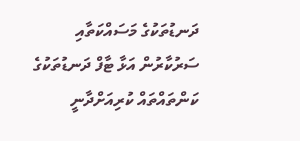ދަނޑުތަކުގެ މަސައްކަތާއި ސަރުކާރުން އަޅާ ޓާފް ދަނޑުތަކުގެ ކަންތައްތައް ކުރިއަށްދާނީ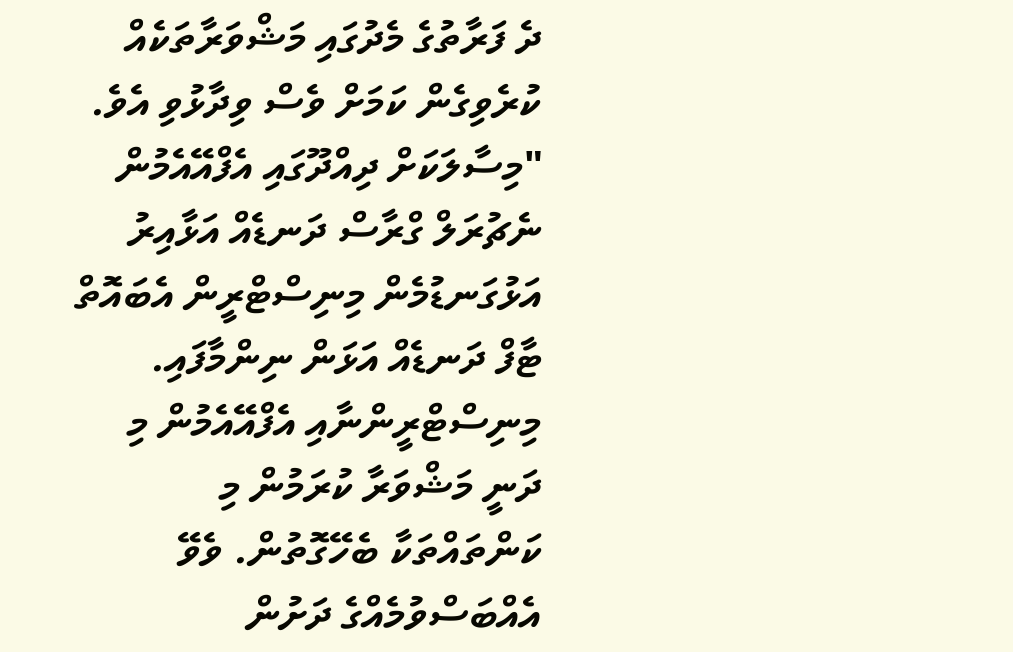ދެ ފަރާތުގެ މެދުގައި މަޝްވަރާތަކެއް ކުރެވިގެން ކަމަށް ވެސް ވިދާޅުވި އެވެ.
"މިސާލަކަށް ދިއްދޫގައި އެފްއޭއެމުން ނެޗުރަލް ގްރާސް ދަނޑެއް އަޅާއިރު އަޅުގަނޑުމެން މިނިސްޓްރީން އެބައޮތް ޓާފް ދަނޑެއް އަޅަން ނިންމާފައި. މިނިސްޓްރީންނާއި އެފްއޭއެމުން މި ދަނީ މަޝްވަރާ ކުރަމުން މި ކަންތައްތަކާ ބެހޭގޮތުން. ވެވޭ އެއްބަސްވުމެއްގެ ދަށުން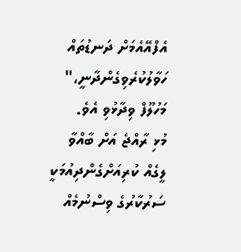އެފްއޭއެމަށް ދަނޑުތައް ހަވާލުކުރެވިގެންދާނީ،" މަހުލޫފް ވިދާޅުވި އެވެ.
މުޅި ރާއްޖެ އަށް ބާއްވާ ލީގެއް ކުރިއަށްގެންދިއުމަކީ ސަރުކާރުގެ ވިސްނުމެއް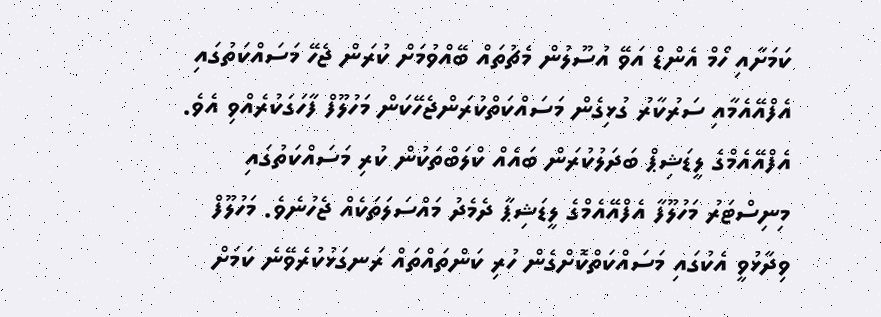ކަމަށާއި ހޯމް އެންޑް އަވޭ އުސޫލުން މެޗުތައް ބޭއްވުމަށް ކުރަން ޖެހޭ މަސައްކަތުގައި އެފްއޭއެމާއި ސަރުކާރު ގުޅިގެން މަސައްކަތްކުރަންޖެހޭކަން މަހުލޫފް ފާހަގަކުރެއްވި އެވެ.
އެފްއޭއެމްގެ ލީޑަޝިޕް ބަދަލުކުރަން ބައެއް ކްލަބްތަކުން ކުރި މަސައްކަތުގައި މިނިސްޓަރު މަހުލޫފާ އެފްއޭއެމްގެ ލީޑަޝިޕާ ދެމެދު މައްސަލަތަކެއް ޖެހުނެވެ. މަހުލޫފް ވިދާޅުވީ އެކުގައި މަސައްކަތްކޮށްގެން ހުރި ކަންތައްތައް ރަނގަޅުކުރެވޭނެ ކަމަށް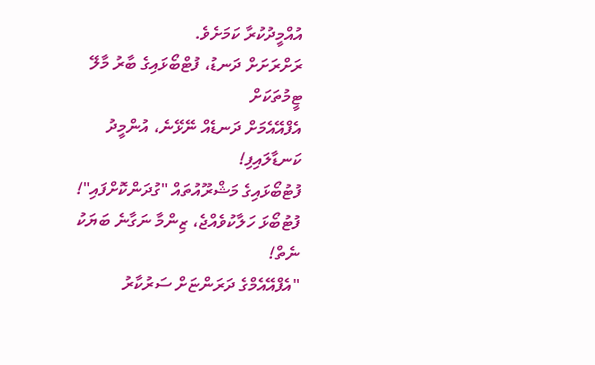އުއްމީދުކުރާ ކަމަށެވެ.
ރަށްރަށަށް ދަނޑު، ފުޓްބޯޅައިގެ ބާރު މާލޭ ޓީމުތަކަށް
އެފްއޭއެމަށް ދަނޑެއް ނޭޅޭނެ، އުންމީދު ކަނޑާލައިފި!
ފުޓުބޯޅައިގެ މަޝްރޫއުތައް "ގުދަންކޮށްފައި"!
ފުޓުބޯޅަ ހަލާކުވެއްޖެ، ޒިންމާ ނަގާނެ ބަޔަކު ނެތް!
"އެފްއޭއެމްގެ ދަރަންޏަށް ސަރުކާރު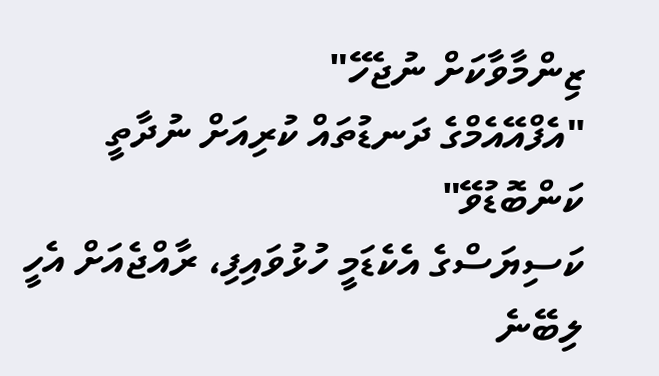ޒިންމާވާކަށް ނުޖެހޭ"
"އެފްއޭއެމްގެ ދަނޑުތައް ކުރިއަށް ނުދާތީ ކަންބޮޑުވޭ"
ކަސިޔަސްގެ އެކެޑަމީ ހުޅުވައިފި، ރާއްޖެއަށް އެހީ ލިބޭނެ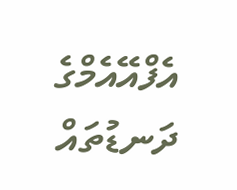އެފްއޭއެމްގެ ދަނޑުތައް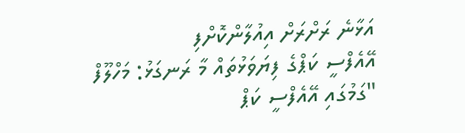އަޅާނެ ރަށްރަށް އިއުލާންކޮށްފި
އޭއެފްސީ ކަޕްގެ ފިޔަވަޅުތައް މާ ރަނގަޅު: މަހްލޫފް
"ގަމުގައި އޭއެފްސީ ކަޕް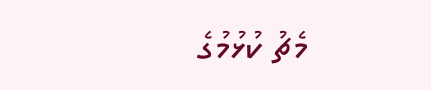މެޗު ކުޅުމުގެ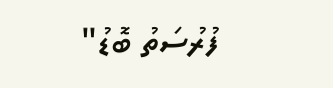ފުރުސަތު ބޮޑު"